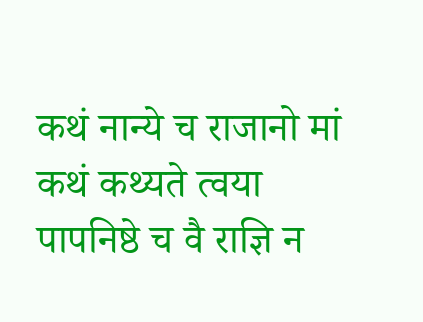कथं नान्ये च राजानो मां कथं कथ्यते त्वया
पापनिष्ठे च वै राज्ञि न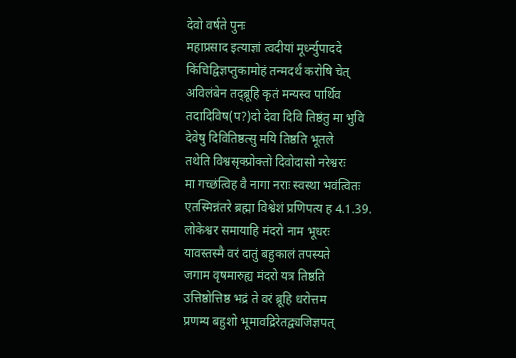देवो वर्षते पुनः
महाप्रसाद इत्याज्ञां त्वदीयां मूर्ध्न्युपाददे
किंचिद्विज्ञप्तुकामोहं तन्मदर्थं करोषि चेत्
अविलंबेन तद्ब्रूहि कृतं मन्यस्व पार्थिव
तदादिविष(प?)दो देवा दिवि तिष्ठंतु मा भुवि
देवेषु दिवितिष्ठत्सु मयि तिष्ठति भूतले
तथेति विश्वसृक्प्रोक्तो दिवोदासो नरेश्वरः
मा गच्छंत्विह वै नागा नराः स्वस्था भवंत्वितः
एतस्मिन्नंतरे ब्रह्मा विश्वेशं प्रणिपत्य ह 4.1.39.
लोकेश्वर समायाहि मंदरो नाम भूधरः
यावस्तस्मै वरं दातुं बहुकालं तपस्यते
जगाम वृषमारुह्य मंदरो यत्र तिष्ठति
उत्तिष्ठोत्तिष्ठ भद्रं ते वरं ब्रूहि धरोत्तम
प्रणम्य बहुशो भूमावद्रिरेतद्व्यजिज्ञपत्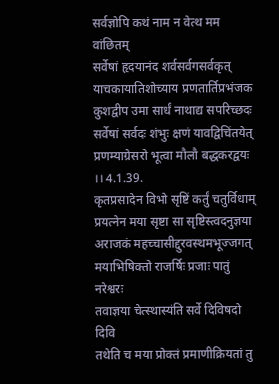सर्वज्ञोपि कथं नाम न वेत्थ मम वांछितम्
सर्वेषां हृदयानंद शर्वसर्वगसर्वकृत्
याचकायातिशोच्याय प्रणतार्तिप्रभंजक
कुशद्वीप उमा सार्धं नाथाद्य सपरिच्छदः
सर्वेषां सर्वदः शंभुः क्षणं यावद्विचिंतयेत् प्रणम्याग्रेसरो भूत्वा मौलौ बद्धकरद्वयः ।। 4.1.39.
कृतप्रसादेन विभो सृष्टिं कर्तुं चतुर्विधाम्
प्रयत्नेन मया सृष्टा सा सृष्टिस्त्वदनुज्ञया
अराजकं महच्चासीद्दुरवस्थमभूज्जगत्
मयाभिषिक्तो राजर्षिः प्रजाः पातुं नरेश्वरः
तवाज्ञया चेत्स्थास्यंति सर्वे दिविषदो दिवि
तथेति च मया प्रोक्तं प्रमाणीक्रियतां तु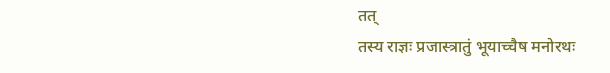तत्
तस्य राज्ञः प्रजास्त्रातुं भूयाच्चैष मनोरथः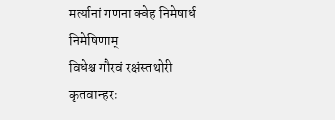मर्त्यानां गणना क्वेह निमेषार्ध निमेषिणाम्
विधेश्च गौरवं रक्षंस्तथोरी कृतवान्हरः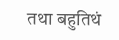तथा बहुतिथं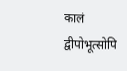कालं द्वीपोभूत्सोपि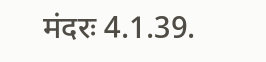मंदरः 4.1.39.